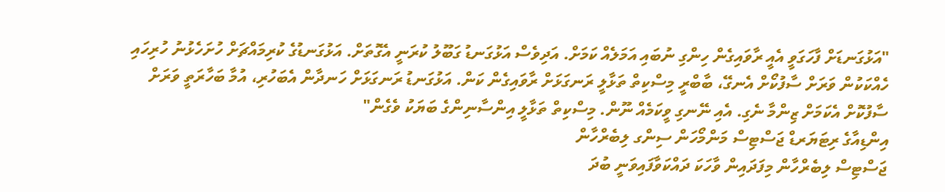"އަޅުގަނޑަށް ފާހަގަވީ އެއީ ރާވައިގެން ހިންގި ނުބައި އަމަލެއް ކަމަށް. އަދިވެސް އަޅުގަނޑު ގަބޫލު ކުރަނީ އެގޮތަށް. އަޅުގަނޑުގެ ކުރިމައްޗަށް ހުށަހެޅުނު ހުރިހައި ހެއްކަކުން ވަރަށް ސާފުކޯށް އެނގޭ، ބާބްރީ މިސްކިތް ތަޅާލީ ރަނގަޅަށް ރާވައިގެން ކަން. އަޅުގަނޑު ރަނގަޅަށް ހަނދާން އެބަހުރި، އުމާ ބަހާރަތީ ވަރަށް ސާފުކޮށް އެކަމަށް ޒިންމާ ނެގި. އެއި ނޭނގި ވީކަމެއް ނޫން. މިސްކިތް ތަޅާލީ އިންސާނިންގެ ބަޔަކު ވެގެން"
އިންޑިއާގެ ރިޓަޔަރޑް ޖަސްޓިސް މަންމޯހަން ސިންގ ލިބެރްހާން
ޖަސްޓިސް ލިބެރްހާން މިފަދައިން ވާހަކަ ދައްކަވާފައިވަނީ ބުދަ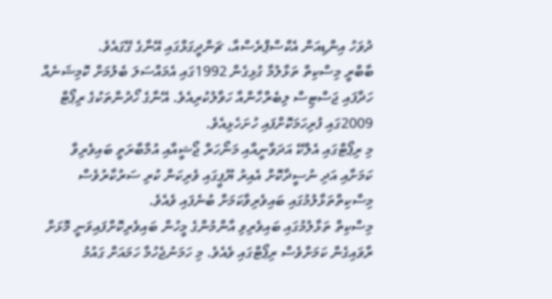ދުވަހު އިންޑިއަން އެކްސްޕްރެސްއާ، ޗަންދީގަޅްގައި އޭނާގެ ގޭގައެވެ.
ބާބްރީ މިސްކިތް ތަޅާލުމާ ގުޅިގެން 1992ގައި އެމައްސަލަ ބެލުމަށް ކޮމިޝަނެއް ހަދާފައި ޖަސްޓިސް ލިބެރްހާންއާ ހަވާލުކުރިއެވެ. އޭނާގެ ހޯދުންތަކުގެ ރިޕޯޓް 2009ގައި ފުރިހަމަކޮށްފައި ހުށަހެޅިއެވެ.
މި ރިޕޯޓްގައި އެލްކޭ އަދަވާނީއާއި މަނޯހަރް ޖޯޝީއާއި އުމާބާރަތީ ބައިވެރިވާ ކަމަށާއި އަދި ނުސީދާކޮށް އެއިރު ޔޫޕީގައި ވެރިކަން ކުރި ސަރުކާރުވެސް މިސްކިތްތަޅާލުމުގައި ބައިވެރިވާކަމަށް ބުނެފައި ވެއެވެ.
މިސްކިތް ތަޅާލުމުގައި ބައިވެރިވި އާންމުންގެ މީހުން ބައިވެރިކޮށްފައިވަނީ މޮޅަށް ރާވައިގެން ކަމަށްވެސް ރިޕޯޓްގައި ވެއެވެ. މި ހަމަނުޖެހުމާ ހަމައަށް ގައުމު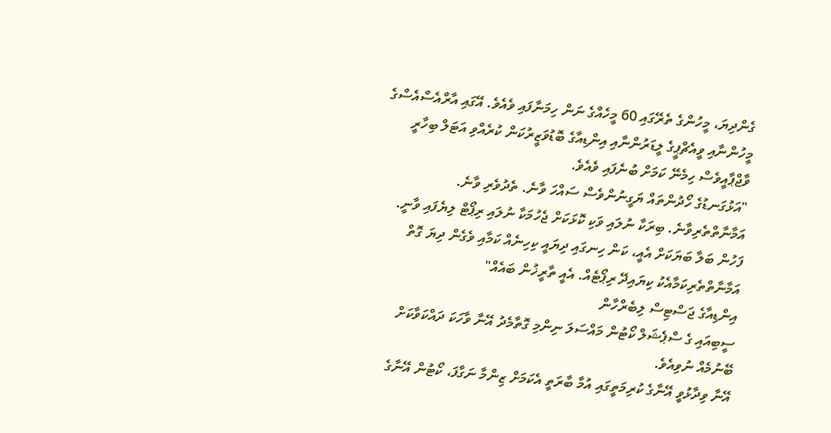ގެންދިޔަ، މީހުންގެ ތެރޭގައި 60 މީހެއްގެ ނަން ހިމަނާފައި ވެއެވެ. އޭގައި އާރްއެސްއެސްގެ މީހުންނާއި ވީއެޗްޕީގެ ލީޑަރުންނާއި އިންޑިއާގެ ބޮޑުވަޒީރުކަން ކުރެއްވި އަޓަލް ބިހާރީ ވާޖްޕާއީވެސް ހިމެނޭ ކަމަށް ބުނެފައި ވެއެވެ.
"އަޅުގަނޑުގެ ހޯދުންތައް ޔަގީނުންވެސް ސައްހަ ވާނެ. ތެދުވެރި ވާނެ. އަމާނާތްތެރިވާނެ. ބިރަކާ ނުލައި ވަކި ކޮޅަކަށް ޖެހުމަކާ ނުލައި ރިޕޯޓް ލިޔެފައި ވާނީ. ފަހުން ބަލާ ބަޔަކަށް އެއީ، ކަން ހިނގައި ދިޔައީ ކިހިނެއް ކަމާއި ވެގެން ދިޔަ ގޮތް އަމާނާތްތެރިކަމާއެކު ކިޔައިދޭ ރިޕޯޓެއް. އެއީ ތާރީޚުން ބައެއް"
އިންޑިއާގެ ޖަސްޓިސް ލިބެރްހާން
ސީބިއައި ގެ ސްޕެޝަލް ކޯޓުން މައްސަލަ ނިންމި ގޮތާމެދު އޭނާ ވާހަކަ ދައްކަވާކަށް ބޭނުމެއް ނުވިއެވެ.
އޭނާ ވިދާޅުވީ އޭނާގެ ކުރިމަތީގައި އުމާ ބާރަތީ އެކަމަށް ޒިންމާ ނަގާފަ، ކޯޓުން އޭނާގެ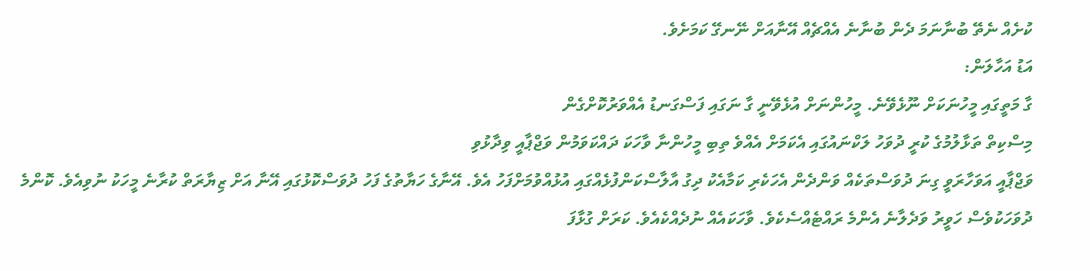ކުށެއް ނެތޭ ބުނާނަމަ ދެން ބުނާނެ އެއްޗެއް އޭނާއަށް ނޭނގޭ ކަމަށެވެ.
އަޑު އަހާލަން:
ގާ މަތީގައި މީހުނަކަށް ނޫޅެވޭނެ. މީހުންނަށް އުޅެވޭނީ ގާ ނަގައި ފަސްގަނޑު އެއްވަރުކޮށްގެން
މިސްކިތް ތަޅާލުމުގެ ކުރީ ދުވަހު ލަކްނައުގައި އެކަމަށް އެއްވެ ތިބި މީހުންނާ ވާހަކަ ދައްކަވަމުން ވަޖްޕާއީ ވިދާޅުވި
ވަޖްޕާއީ އަވަހާރަވީ ގިނަ ދުވަސްތަކެއް ވަންދެން އެހަކެރި ކަމާއެކު ދިގު އާލާސްކަންފުޅެއްގައި އުޅުއްވުމަށްފަހު އެވެ. އޭނާގެ ހަޔާތުގެ ފަހު ދުވަސްކޮޅުގައި އޭނާ އަށް ޒިޔާރަތް ކުރާނެ މީހަކު ނުވިއެވެ. ކޮންމެ ދުވަހަކުވެސް ހަވީރު ވަދެލާނެ އެންމެ ރައްޓެއްސެކެވެ. ވާހަކައެއް ނުދެއްކެއެވެ. ކަރަށް ގުޅާފަ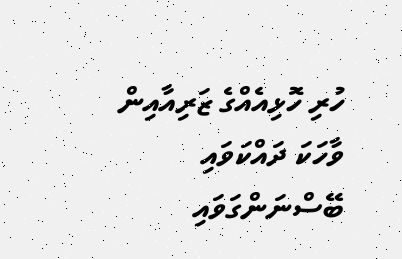ހުރި ހޮޅިއެއްގެ ޒަރިއާއިން ވާހަކަ ދައްކަވައި ބޭސްނަންގަވައި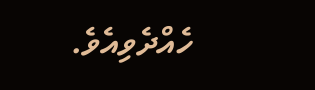ހެއްދެވިއެވެ.